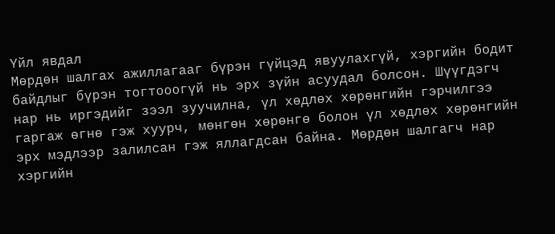Үйл явдал
Мөрдөн шалгах ажиллагааг бүрэн гүйцэд явуулахгүй, хэргийн бодит байдлыг бүрэн тогтооогүй нь эрх зүйн асуудал болсон. Шүүгдэгч нар нь иргэдийг зээл зуучилна, үл хөдлөх хөрөнгийн гэрчилгээ гаргаж өгнө гэж хуурч, мөнгөн хөрөнгө болон үл хөдлөх хөрөнгийн эрх мэдлээр залилсан гэж яллагдсан байна. Мөрдөн шалгагч нар хэргийн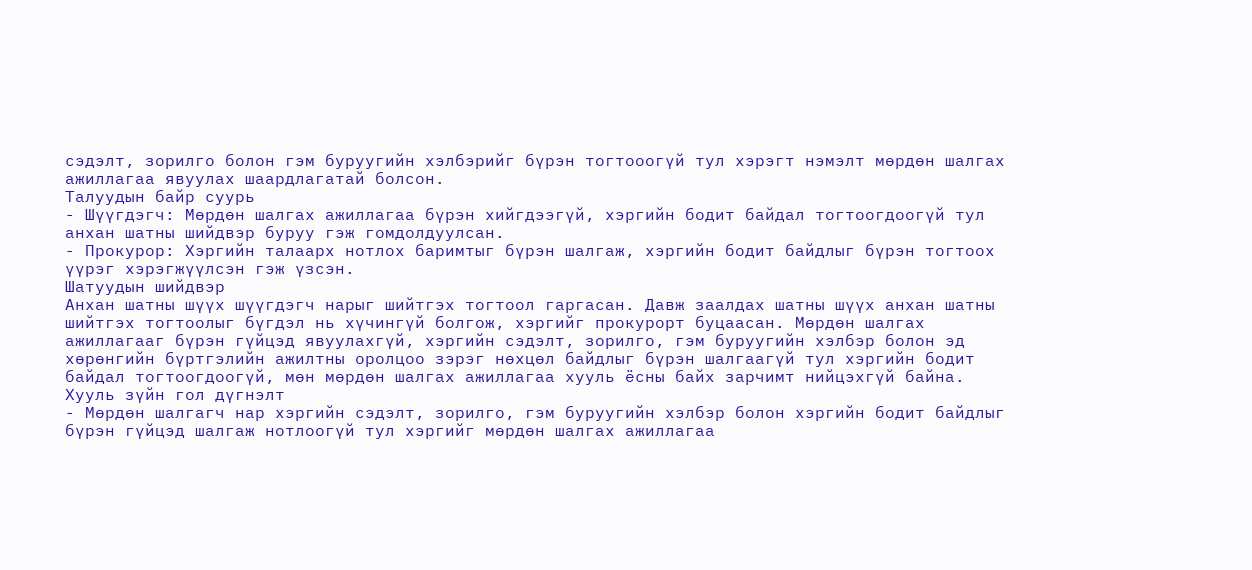сэдэлт, зорилго болон гэм буруугийн хэлбэрийг бүрэн тогтооогүй тул хэрэгт нэмэлт мөрдөн шалгах ажиллагаа явуулах шаардлагатай болсон.
Талуудын байр суурь
- Шүүгдэгч: Мөрдөн шалгах ажиллагаа бүрэн хийгдээгүй, хэргийн бодит байдал тогтоогдоогүй тул анхан шатны шийдвэр буруу гэж гомдолдуулсан.
- Прокурор: Хэргийн талаарх нотлох баримтыг бүрэн шалгаж, хэргийн бодит байдлыг бүрэн тогтоох үүрэг хэрэгжүүлсэн гэж үзсэн.
Шатуудын шийдвэр
Анхан шатны шүүх шүүгдэгч нарыг шийтгэх тогтоол гаргасан. Давж заалдах шатны шүүх анхан шатны шийтгэх тогтоолыг бүгдэл нь хүчингүй болгож, хэргийг прокурорт буцаасан. Мөрдөн шалгах ажиллагааг бүрэн гүйцэд явуулахгүй, хэргийн сэдэлт, зорилго, гэм буруугийн хэлбэр болон эд хөрөнгийн бүртгэлийн ажилтны оролцоо зэрэг нөхцөл байдлыг бүрэн шалгаагүй тул хэргийн бодит байдал тогтоогдоогүй, мөн мөрдөн шалгах ажиллагаа хууль ёсны байх зарчимт нийцэхгүй байна.
Хууль зүйн гол дүгнэлт
- Мөрдөн шалгагч нар хэргийн сэдэлт, зорилго, гэм буруугийн хэлбэр болон хэргийн бодит байдлыг бүрэн гүйцэд шалгаж нотлоогүй тул хэргийг мөрдөн шалгах ажиллагаа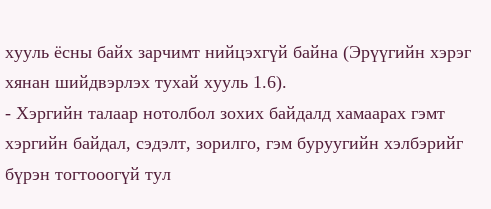хууль ёсны байх зарчимт нийцэхгүй байна (Эрүүгийн хэрэг хянан шийдвэрлэх тухай хууль 1.6).
- Хэргийн талаар нотолбол зохих байдалд хамаарах гэмт хэргийн байдал, сэдэлт, зорилго, гэм буруугийн хэлбэрийг бүрэн тогтооогүй тул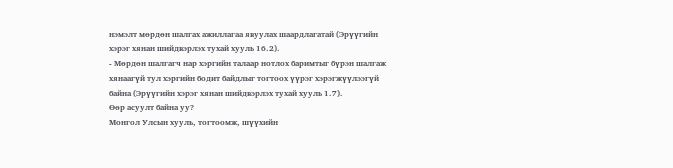нэмэлт мөрдөн шалгах ажиллагаа явуулах шаардлагатай (Эрүүгийн хэрэг хянан шийдвэрлэх тухай хууль 16.2).
- Мөрдөн шалгагч нар хэргийн талаар нотлох баримтыг бүрэн шалгаж хянаагүй тул хэргийн бодит байдлыг тогтоох үүрэг хэрэгжүүлээгүй байна (Эрүүгийн хэрэг хянан шийдвэрлэх тухай хууль 1.7).
Өөр асуулт байна уу?
Монгол Улсын хууль, тогтоомж, шүүхийн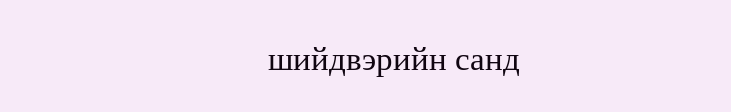шийдвэрийн санд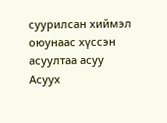суурилсан хиймэл оюунаас хүссэн асуултаа асуу
Асуух